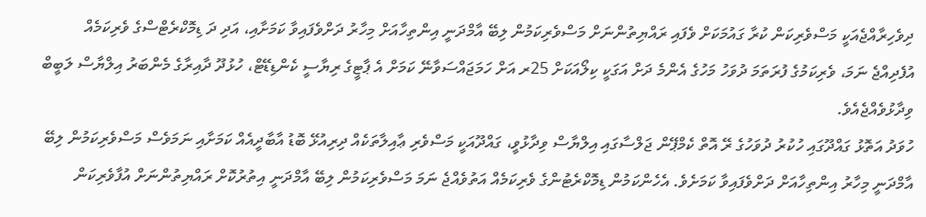ދިވެހިރާއްޖެއަކީ މަސްވެރިކަން ކުރާ ގައުމަކަށް ވެފައި ރައްޔިތުންނަށް މަސްވެރިކަމުން ލިބޭ އާމްދަނީ އިންތިހާއަށް މިހާރު ދަށްވެފައިވާ ކަމަށާއި، އަދި ދަ ޑިމޮކްރެޓްސްގެ ވެރިކަމެއް އުފެދިއްޖެ ނަމަ، ވެރިކަމުގެ ފުރަތަމަ ދުވަހު މަހުގެ އެންމެ ދަށް އަގަކީ ކިލޯއަކަށް 25ރ އަށް ހަމަޖައްސަވާނޭ ކަމަށް އެ ޕާޓީގެ ރިޔާސީ ކެންޑިޑޭޓް، ހުޅުދޫ ދާއިރާގެ މެންބަރު އިލްޔާސް ލަބީބް ވިދާޅުވެއްޖެއެވެ.
ހުވަދު އަތޮޅު ގައްދޫގައި ހުކުރު ދުވަހުގެ ރޭ އޮތް ކެމްޕޭން ޖަލްސާގައި އިލްޔާސް ވިދާޅުވީ، ގައްދޫއަކީ މަސްވެރި ޢާއިލާތަކެއް ދިރިއުޅޭ ބޮޑު އާބާދީއެއް ކަމަށާއި ނަމަވެސް މަސްވެރިކަމުން ލިބޭ އާމްދަނީ މިހާރު އިންތިހާއަށް ދަށްވެފައިވާ ކަމަށެވެ. އެހެންކަމުން ޑިމޮކްރެޓުންގެ ވެރިކަމެއް އަތުވެއްޖެ ނަމަ މަސްވެރިކަމުން ލިބޭ އާމްދަނީ އިތުރުކޮށް ރައްޔިތުންނަށް އުފާވެރިކަން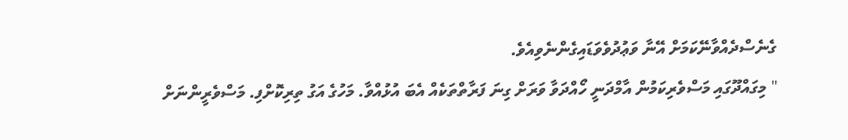ގެނެސްދެއްވާނޭކަމަށް އޭނާ ވަޢުދުވެވަޑައިގެންނެވިއެވެ.
" މިގައްދޫގައި މަސްވެރިކަމުން އާމްދަނީ ހޯއްދަވާ ވަރަށް ގިނަ ފަރާތްތަކެއް އެބަ އުޅުއްވާ. މަހުގެ އަގު ތިރިކޮށްފި. މަސްވެރީންނަށް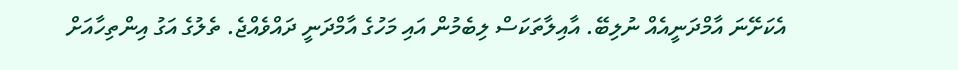އެކަށޭނަ އާމްދަނީއެއް ނުލިބޭ. އާއިލާތަކަސް ލިބެމުން އައި މަހުގެ އާމްދަނީ ދައްވެއްޖެ. ތެލުގެ އަގު އިންތިހާއަށް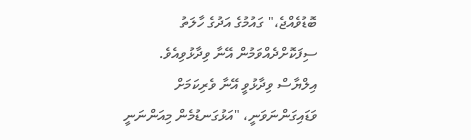ބޮޑުވެއްޖެ،" ގައުމުގެ އަދުގެ ހާލަތު ސިފަކޮށްދެއްވަމުން އޭނާ ވިދާޅުވިއެވެ.
އިލްޔާސް ވިދާޅުވީ އޭނާ ވެރިކަމަށް ވަޑައިގަންނަވަނީ، "އަޅުގަނޑުމެން މިއަންނަނީ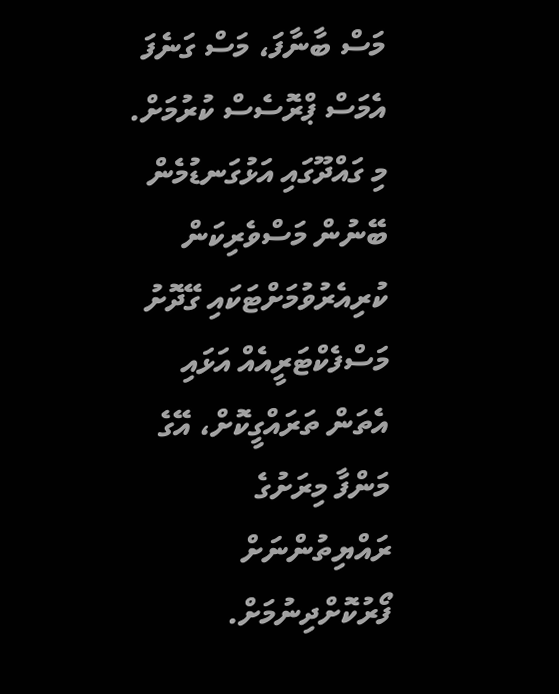މަސް ބާނާފަ، މަސް ގަނެފަ އެމަސް ޕްރޮސެސް ކުރުމަށް. މި ގައްދޫގައި އަޅުގަނޑުމެން ބޭނުން މަސްވެރިކަން ކުރިއެރުވުމަށްޓަކައި ގޭދޮށު މަސްފެކްޓަރީއެއް އަޅައި އެތަން ތަރައްގީކޮށް، އޭގެ މަންފާ މިރަށުގެ ރައްޔިތުންނަށް ފޯރުކޮށްދިނުމަށް.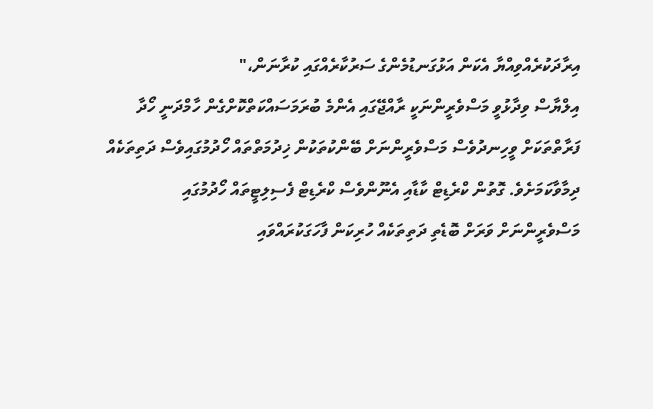އިރާދަކުރެއްވިއްޔާ އެކަން އަޅުގަނޑުމެންގެ ސަރުކާރެއްގައި ކުރާނަން،"
އިލްޔާސް ވިދާޅުވީ މަސްވެރީންނަކީ ރާއްޖޭގައި އެންމެ ބުރަމަސައްކަތްކޮށްގެން ހާމްދަނީ ހޯދާ ފަރާތްތަކަށް ވީހިނދުވެސް މަސްވެރީންނަށް ބޭންކުތަކުން ޚިދުމަތްތައް ހޯދުމުގައިވެސް ދަތިތަކެއް ދިމާވާކަމަށެވެ. ގޮތުން ކްރެޑިޓް ކާޑާއި އެނޫންވެސް ކްރެޑިޓް ފެސިލިޓީތައް ހޯދުމުގައި މަސްވެރީންނަށް ވަރަށް ބޮޑެތި ދަތިތަކެއް ހުރިކަން ފާހަގަކުރައްވައި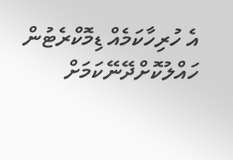އެ ހުރިހާކަމެއް ޑިމޮކްރެޓުން ހައްލުކޮށްދޭނޭކަމަށް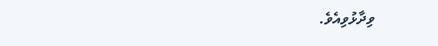ވިދާޅުވިއެވެ.